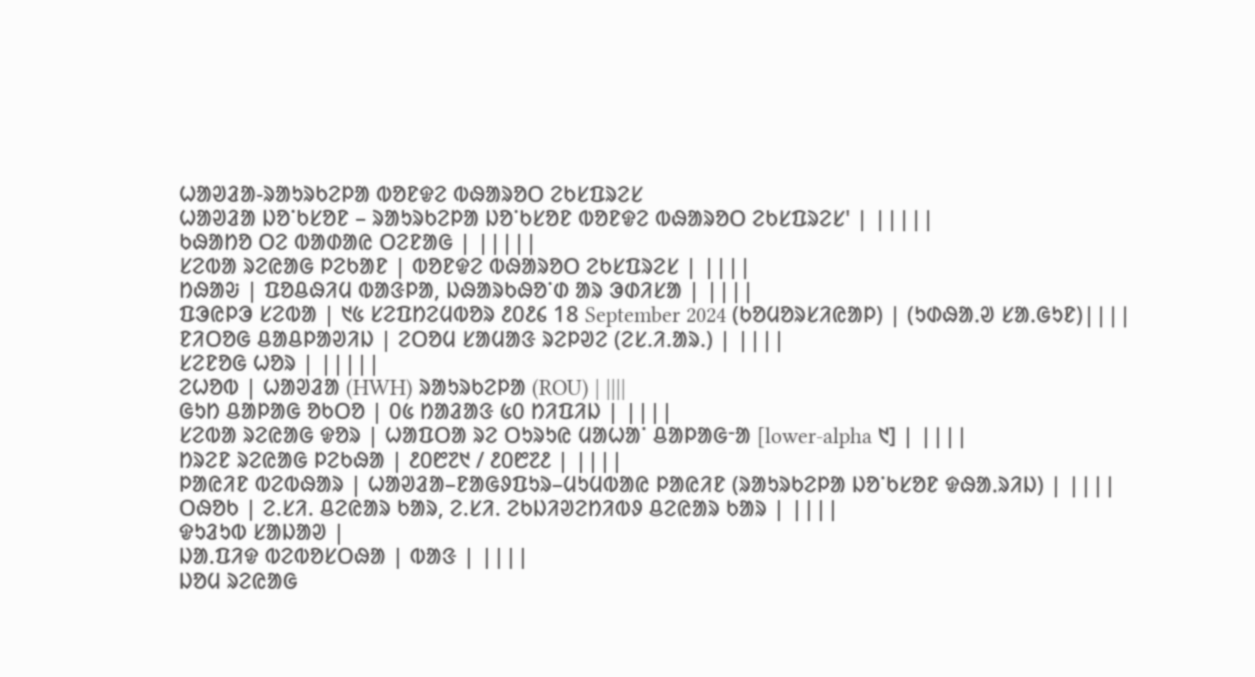ᱦᱟᱣᱲᱟ-ᱨᱟᱩᱨᱠᱮᱞᱟ ᱵᱚᱱᱫᱮ ᱵᱷᱟᱨᱚᱛ ᱮᱠᱥᱯᱨᱮᱥ
ᱦᱟᱣᱲᱟ ᱡᱚᱸᱠᱥᱚᱱ – ᱨᱟᱩᱨᱠᱮᱞᱟ ᱡᱚᱸᱠᱥᱚᱱ ᱵᱚᱱᱫᱮ ᱵᱷᱟᱨᱚᱛ ᱮᱠᱥᱯᱨᱮᱥ' | |||||
ᱠᱷᱟᱴᱚ ᱛᱮ ᱵᱟᱰᱟᱭ ᱛᱮᱱᱟᱜ | |||||
ᱥᱮᱵᱟ ᱨᱮᱭᱟᱜ ᱞᱮᱠᱟᱱ | ᱵᱚᱱᱫᱮ ᱵᱷᱟᱨᱚᱛ ᱮᱠᱥᱯᱨᱮᱥ | ||||
ᱴᱷᱟᱶ | ᱯᱚᱪᱷᱤᱢ ᱵᱟᱝᱞᱟ, ᱡᱷᱟᱨᱠᱷᱚᱸᱰ ᱟᱨ ᱳᱰᱤᱥᱟ | ||||
ᱯᱳᱭᱞᱳ ᱥᱮᱵᱟ | ᱑᱕ ᱥᱮᱯᱴᱮᱢᱵᱚᱨ ᱒᱐᱒᱔ 18 September 2024 (ᱠᱚᱢᱚᱨᱥᱤᱭᱟᱞ) | (ᱩᱰᱷᱟᱹᱣ ᱥᱟᱹᱜᱩᱱ)||||
ᱱᱤᱛᱚᱜ ᱪᱟᱪᱞᱟᱣᱤᱡ | ᱮᱛᱚᱢ ᱥᱟᱢᱟᱝ ᱨᱮᱞᱣᱮ (ᱮᱥ.ᱤ.ᱟᱨ.) | ||||
ᱥᱮᱱᱚᱜ ᱦᱚᱨ | |||||
ᱮᱦᱚᱵ | ᱦᱟᱣᱲᱟ (HWH) ᱨᱟᱩᱨᱠᱮᱞᱟ (ROU) | ||||
ᱜᱩᱴ ᱪᱟᱞᱟᱜ ᱚᱠᱛᱚ | ᱐᱕ ᱴᱟᱲᱟᱝ ᱕᱐ ᱴᱤᱯᱤᱡ | ||||
ᱥᱮᱵᱟ ᱨᱮᱭᱟᱜ ᱫᱚᱨ | ᱦᱟᱯᱛᱟ ᱨᱮ ᱛᱩᱨᱩᱭ ᱢᱟᱦᱟᱸ ᱪᱟᱞᱟᱜᱼᱟ [lower-alpha ᱑] | ||||
ᱴᱨᱮᱱ ᱨᱮᱭᱟᱜ ᱞᱮᱠᱷᱟ | ᱒᱐᱘᱗᱑ / ᱒᱐᱘᱗᱒ | ||||
ᱞᱟᱭᱤᱱ ᱵᱮᱵᱷᱟᱨ | ᱦᱟᱣᱲᱟ–ᱱᱟᱜᱽᱯᱩᱨ–ᱢᱩᱢᱵᱟᱭ ᱞᱟᱭᱤᱱ (ᱨᱟᱩᱨᱠᱮᱞᱟ ᱡᱚᱸᱠᱥᱚᱱ ᱫᱷᱟᱹᱨᱤᱡ) | ||||
ᱛᱷᱚᱠ | ᱮ.ᱥᱤ. ᱪᱮᱭᱟᱨ ᱠᱟᱨ, ᱮ.ᱥᱤ. ᱮᱠᱡᱤᱣᱮᱴᱤᱵᱽ ᱪᱮᱭᱟᱨ ᱠᱟᱨ | ||||
ᱫᱩᱲᱩᱵ ᱥᱟᱡᱟᱣ |
ᱡᱟᱹᱯᱤᱫ ᱵᱮᱵᱚᱥᱛᱷᱟ | ᱵᱟᱝ | ||||
ᱡᱚᱢ ᱨᱮᱭᱟᱜ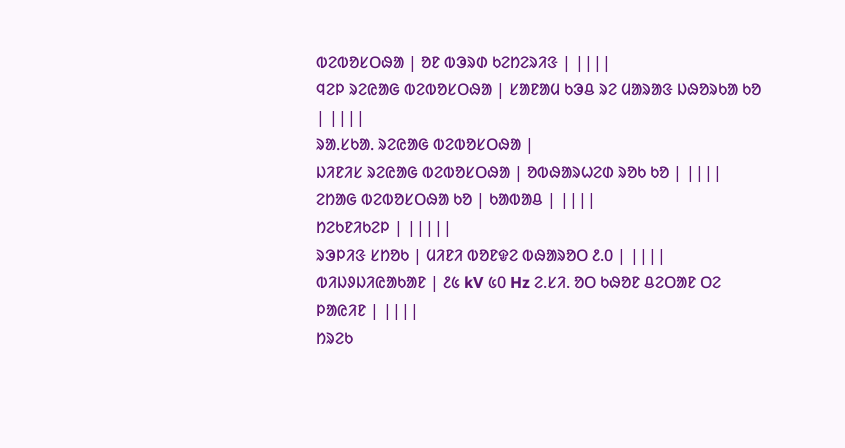ᱵᱮᱵᱚᱥᱛᱷᱟ | ᱚᱱ ᱵᱳᱨᱰ ᱠᱮᱴᱮᱨᱤᱝ | ||||
ᱧᱮᱞ ᱨᱮᱭᱟᱜ ᱵᱮᱵᱚᱥᱛᱷᱟ | ᱥᱟᱱᱟᱢ ᱠᱳᱪ ᱨᱮ ᱢᱟᱨᱟᱝ ᱡᱷᱚᱨᱠᱟ ᱠᱚ | ||||
ᱨᱟᱹᱥᱠᱟᱹ ᱨᱮᱭᱟᱜ ᱵᱮᱵᱚᱥᱛᱷᱟ |
ᱡᱤᱱᱤᱥ ᱨᱮᱭᱟᱜ ᱵᱮᱵᱚᱥᱛᱷᱟ | ᱚᱵᱷᱟᱨᱦᱮᱰ ᱨᱚᱠ ᱠᱚ | ||||
ᱮᱴᱟᱜ ᱵᱮᱵᱚᱥᱛᱷᱟ ᱠᱚ | ᱠᱟᱵᱟᱪ | ||||
ᱴᱮᱠᱱᱤᱠᱮᱞ | |||||
ᱨᱳᱞᱤᱝ ᱥᱴᱚᱠ | ᱢᱤᱱᱤ ᱵᱚᱱᱫᱮ ᱵᱷᱟᱨᱚᱛ ᱒.᱐ | ||||
ᱵᱤᱡᱽᱡᱤᱭᱟᱠᱟᱱ | ᱒᱕ kV ᱕᱐ Hz ᱮ.ᱥᱤ. ᱚᱛ ᱠᱷᱚᱱ ᱪᱮᱛᱟᱱ ᱛᱮ ᱞᱟᱭᱤᱱ | ||||
ᱴᱨᱮᱠ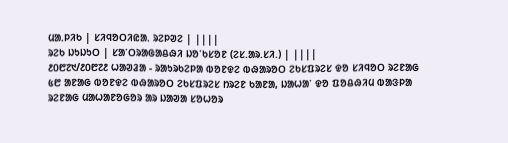ᱢᱟᱹᱞᱤᱠ | ᱥᱤᱧᱚᱛᱤᱭᱟᱹ ᱨᱮᱞᱣᱮ | ||||
ᱨᱮᱠ ᱡᱩᱡᱩᱛ | ᱥᱟᱸᱛᱨᱟᱜᱟᱪᱷᱤ ᱡᱚᱸᱠᱥᱚᱱ (ᱮᱥ.ᱟᱨ.ᱥᱤ.) | ||||
᱒᱐᱘᱗᱑/᱒᱐᱘᱗᱒ ᱦᱟᱣᱲᱟ - ᱨᱟᱩᱨᱠᱮᱞᱟ ᱵᱚᱱᱫᱮ ᱵᱷᱟᱨᱚᱛ ᱮᱠᱥᱯᱨᱮᱥ ᱫᱚ ᱥᱤᱧᱚᱛ ᱨᱮᱱᱟᱜ ᱕᱘ ᱟᱱᱟᱜ ᱵᱚᱱᱫᱮ ᱵᱷᱟᱨᱚᱛ ᱮᱠᱥᱯᱨᱮᱥ ᱴᱨᱮᱱ ᱠᱟᱱᱟ, ᱡᱟᱦᱟᱸ ᱫᱚ ᱯᱚᱪᱷᱤᱢ ᱵᱟᱝᱞᱟ ᱨᱮᱱᱟᱜ ᱢᱟᱦᱟᱱᱚᱜᱚᱨ ᱟᱨ ᱡᱟᱣᱟ ᱥᱚᱦᱚᱨ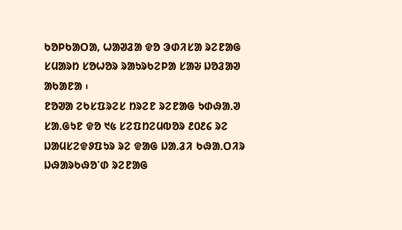ᱠᱚᱞᱠᱟᱛᱟ, ᱦᱟᱣᱲᱟ ᱫᱚ ᱳᱰᱤᱥᱟ ᱨᱮᱱᱟᱜ ᱥᱢᱟᱨᱴ ᱥᱚᱦᱚᱨ ᱨᱟᱩᱨᱠᱮᱞᱟ ᱥᱟᱶ ᱡᱚᱲᱟᱣ ᱟᱠᱟᱱᱟ ᱾
ᱱᱚᱣᱟ ᱮᱠᱥᱯᱨᱮᱥ ᱴᱨᱮᱱ ᱨᱮᱱᱟᱜ ᱩᱰᱷᱟᱹᱣ ᱥᱟᱹᱜᱩᱱ ᱫᱚ ᱑᱕ ᱥᱮᱯᱴᱮᱢᱵᱚᱨ ᱒᱐᱒᱔ ᱨᱮ ᱡᱟᱢᱥᱮᱫᱽᱯᱩᱨ ᱨᱮ ᱫᱟᱜ ᱡᱟᱹᱲᱤ ᱠᱷᱟᱹᱛᱤᱨ ᱡᱷᱟᱨᱠᱷᱚᱸᱰ ᱨᱮᱱᱟᱜ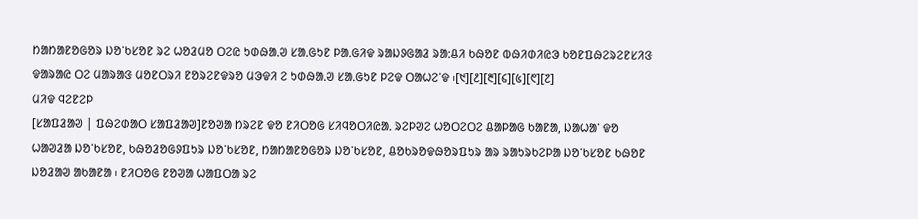ᱴᱟᱴᱟᱱᱚᱜᱚᱨ ᱡᱚᱸᱠᱥᱚᱱ ᱨᱮ ᱦᱚᱲᱢᱚ ᱛᱮᱭ ᱩᱰᱷᱟᱹᱣ ᱥᱟᱹᱜᱩᱱ ᱞᱟᱹᱜᱤᱫ ᱨᱟᱡᱽᱜᱟᱲ ᱨᱟᱺᱪᱤ ᱠᱷᱚᱱ ᱵᱷᱤᱰᱤᱭᱳ ᱠᱚᱱᱯᱷᱮᱨᱮᱱᱥᱤᱝ ᱫᱟᱨᱟᱭ ᱛᱮ ᱢᱟᱨᱟᱝ ᱢᱚᱱᱛᱨᱤ ᱱᱚᱨᱮᱱᱫᱨᱚ ᱢᱳᱫᱤ ᱮ ᱩᱰᱷᱟᱹᱣ ᱥᱟᱹᱜᱩᱱ ᱞᱮᱫ ᱛᱟᱦᱮᱸᱫ ᱾[᱑][᱒][᱓][᱔][᱕][᱖][᱗]
ᱢᱤᱫ ᱧᱮᱱᱮᱞ
[ᱥᱟᱯᱲᱟᱣ | ᱯᱷᱮᱰᱟᱛ ᱥᱟᱯᱲᱟᱣ]ᱱᱚᱣᱟ ᱴᱨᱮᱱ ᱫᱚ ᱱᱤᱛᱚᱜ ᱥᱤᱧᱚᱛᱤᱭᱟᱹ ᱨᱮᱞᱣᱮ ᱦᱚᱛᱮᱛᱮ ᱪᱟᱞᱟᱜ ᱠᱟᱱᱟ, ᱡᱟᱦᱟᱸ ᱫᱚ ᱦᱟᱣᱲᱟ ᱡᱚᱸᱠᱥᱚᱱ, ᱠᱷᱚᱲᱚᱜᱽᱯᱩᱨ ᱡᱚᱸᱠᱥᱚᱱ, ᱴᱟᱴᱟᱱᱚᱜᱚᱨ ᱡᱚᱸᱠᱥᱚᱱ, ᱪᱚᱠᱨᱚᱫᱷᱚᱨᱯᱩᱨ ᱟᱨ ᱨᱟᱩᱨᱠᱮᱞᱟ ᱡᱚᱸᱠᱥᱚᱱ ᱠᱷᱚᱱ ᱡᱚᱲᱟᱣ ᱟᱠᱟᱱᱟ ᱾ ᱱᱤᱛᱚᱜ ᱱᱚᱣᱟ ᱦᱟᱯᱛᱟ ᱨᱮ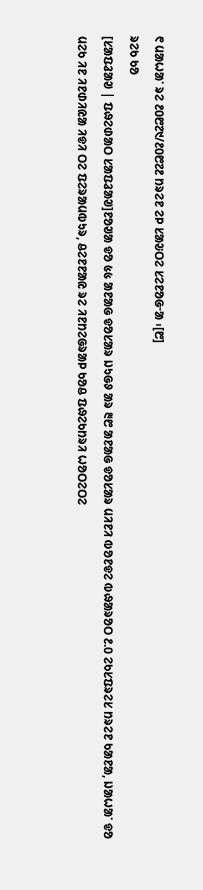᱖ ᱢᱟᱦᱟᱸ ᱨᱮ ᱒᱐᱘᱗᱑/᱒᱐᱘᱗᱒ ᱴᱨᱮᱱ ᱮᱞ ᱥᱟᱶᱛᱮ ᱥᱮᱱᱚᱜᱼᱟ ᱾[᱘]
ᱨᱮᱠ ᱠᱚ
[ᱥᱟᱯᱲᱟᱣ | ᱯᱷᱮᱰᱟᱛ ᱥᱟᱯᱲᱟᱣ]ᱱᱚᱣᱟ ᱫᱚ ᱕᱕ ᱟᱱᱟᱜ ᱫᱚᱥᱟᱨ ᱡᱩᱜᱽ ᱟᱨ ᱓᱘ ᱟᱱᱟᱜ ᱫᱚᱥᱟᱨ ᱢᱤᱱᱤ ᱵᱚᱱᱫᱮ ᱵᱷᱟᱨᱚᱛ ᱒.᱐ ᱮᱠᱥᱯᱨᱮᱥ ᱴᱨᱮᱱ ᱠᱟᱱᱟ, ᱡᱟᱦᱟᱸ ᱫᱚ ᱢᱮᱠ ᱤᱱ ᱤᱱᱰᱤᱭᱟ ᱤᱫᱤ ᱛᱮ ᱯᱮᱨᱟᱢᱵᱩᱨ, ᱪᱮᱱᱱᱟᱭ ᱨᱮ ᱤᱱᱴᱮᱜᱨᱟᱞ ᱠᱚᱪ ᱯᱷᱮᱠᱴᱨᱤ ᱦᱚᱛᱮᱛᱮ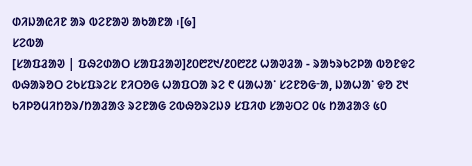ᱰᱤᱡᱟᱭᱤᱱ ᱟᱨ ᱵᱮᱱᱟᱣ ᱟᱠᱟᱱᱟ ᱾[᱙]
ᱥᱮᱵᱟ
[ᱥᱟᱯᱲᱟᱣ | ᱯᱷᱮᱰᱟᱛ ᱥᱟᱯᱲᱟᱣ]᱒᱐᱘᱗᱑/᱒᱐᱘᱗᱒ ᱦᱟᱣᱲᱟ - ᱨᱟᱩᱨᱠᱮᱞᱟ ᱵᱚᱱᱫᱮ ᱵᱷᱟᱨᱚᱛ ᱮᱠᱥᱯᱨᱮᱥ ᱱᱤᱛᱚᱜ ᱦᱟᱯᱛᱟ ᱨᱮ ᱖ ᱢᱟᱦᱟᱸ ᱥᱮᱱᱚᱜᱼᱟ, ᱡᱟᱦᱟᱸ ᱫᱚ ᱗᱑ ᱠᱤᱞᱚᱢᱤᱴᱚᱨ/ᱴᱟᱲᱟᱝ ᱨᱮᱱᱟᱜ ᱮᱵᱷᱚᱨᱮᱡᱽ ᱥᱯᱤᱰ ᱥᱟᱶᱛᱮ ᱐᱕ ᱴᱟᱲᱟᱝ ᱕᱐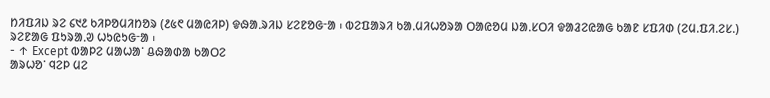ᱴᱤᱯᱤᱡ ᱨᱮ ᱔᱑᱒ ᱠᱤᱞᱚᱢᱤᱴᱚᱨ (᱒᱕᱖ ᱢᱟᱭᱤᱞ) ᱫᱷᱟᱹᱨᱤᱡ ᱥᱮᱱᱚᱜᱼᱟ ᱾ ᱵᱮᱯᱟᱨᱤ ᱠᱟᱹᱢᱤᱦᱚᱨᱟ ᱛᱟᱭᱚᱢ ᱡᱟᱹᱥᱛᱤ ᱫᱟᱲᱮᱭᱟᱜ ᱠᱟᱱ ᱥᱯᱤᱰ (ᱮᱢ.ᱯᱤ.ᱮᱥ.) ᱨᱮᱱᱟᱜ ᱯᱩᱨᱟᱹᱣ ᱦᱩᱭᱩᱜᱼᱟ ᱾
- ↑ Except ᱵᱟᱞᱮ ᱢᱟᱦᱟᱸ ᱪᱷᱟᱰᱟ ᱠᱟᱛᱮ
ᱟᱨᱦᱚᱸ ᱧᱮᱞ ᱢᱮ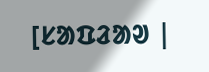[ᱥᱟᱯᱲᱟᱣ |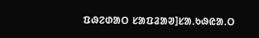ᱯᱷᱮᱰᱟᱛ ᱥᱟᱯᱲᱟᱣ]ᱥᱟᱹᱠᱷᱭᱟᱹᱛ